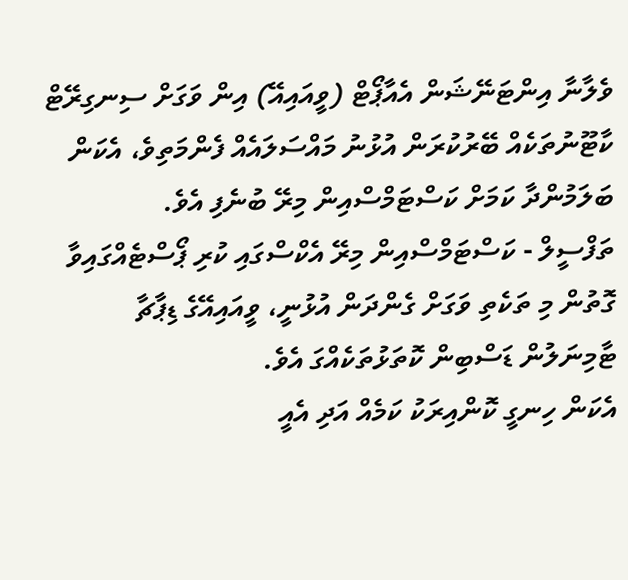ވެލާނާ އިންޓަނޭޝަން އެއާޕޯޓް (ވީއައިއޭ) އިން ވަގަށް ސިނގިރޭޓް ކާޓޫނުތަކެއް ބޭރުކުރަން އުޅުނު މައްސަލައެއް ފެންމަތިވެ، އެކަން ބަލަމުންދާ ކަމަށް ކަސްޓަމްސްއިން މިރޭ ބުނެފި އެވެ.
ތަފްސީލް - ކަސްޓަމްސްއިން މިރޭ އެކްސްގައި ކުރި ޕޯސްޓެއްގައިވާ ގޮތުން މި ތަކެތި ވަގަށް ގެންދަން އުޅުނީ، ވީއައިއޭގެ ޑިޕާޗާ ޓާމިނަލުން ޑަސްބިން ކޮތަޅުތަކެއްގަ އެވެ.
އެކަން ހިނގީ ކޮންއިރަކު ކަމެއް އަދި އެއީ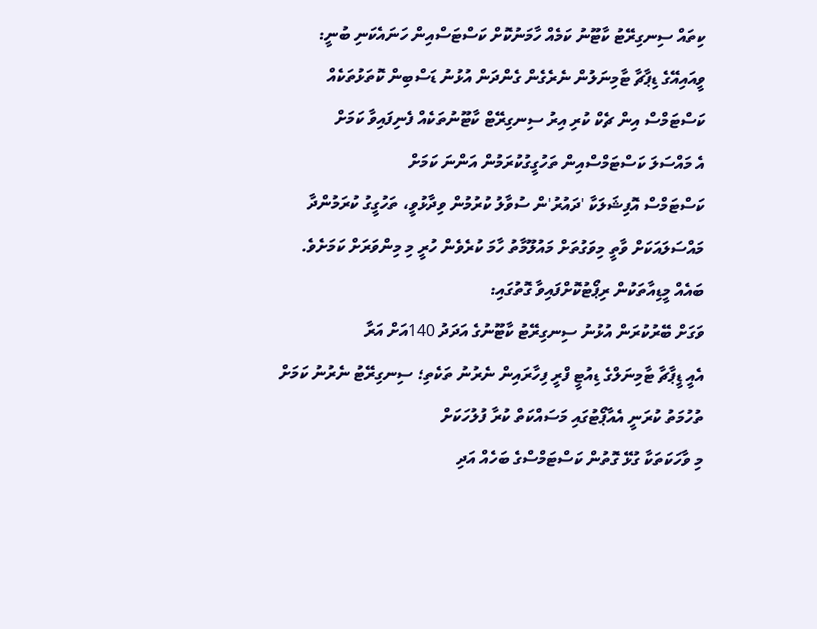ކިތައް ސިނގިރޭޓު ކާޓޫނު ކަމެއް ހާމަނުކޮށް ކަސްޓަސްއިން ހަނައެކަނި ބުނީ:
ވީއައިއޭގެ ޑިޕާޗާ ޓާމިނަލުން ނެރެގެން ގެންދަން އުޅުނު ޑަސްބިން ކޮތަޅުތަކެއް ކަސްޓަމްސް އިން ޗެކް ކުރި އިރު ސިނގިރޭޓް ކާޓޫނުތަކެއް ފެނިފައިވާ ކަމަށް
އެ މައްސަލަ ކަސްޓަމްސްއިން ތަހުގީގުކުރަމުން އަންނަ ކަމަށް
ކަސްޓަމްސް އޮފިޝަލަކާ 'ދައުރު'ން ސުވާލު ކުރުމުން ވިދާޅުވީ، ތަހުގީގު ކުރަމުންދާ މައްސަލައަކަށް ވާތީ މިވަގުތަށް މައުލޫމާތު ހާމަ ކުރެވެން ހުރީ މި މިންވަރަށް ކަމަށެވެ.
ބައެއް މީޑިއާތަކުން ރިޕޯޓުކޮށްފައިވާ ގޮތުގައި:
ވަގަށް ބޭރުކުރަން އުޅުނު ސިނގިރޭޓު ކާޓޫނުގެ އަދަދު 140އަށް އަރާ
އެއީ ޑީޕާޗާ ޓާމިނަލްގެ ޑިއުޓީ ފްރީ ފިހާރައިން ނެރުނު ތަކެތި؛ ސިނގިރޭޓު ނެރުނު ކަމަށް ތުހުމަތު ކުރަނީ އެއާޕޯޓުގައި މަސައްކަތް ކުރާ ފުލުހަކަށް
މި ވާހަކަތަކާ ގުޅޭ ގޮތުން ކަސްޓަމްސްގެ ބަހެއް އަދި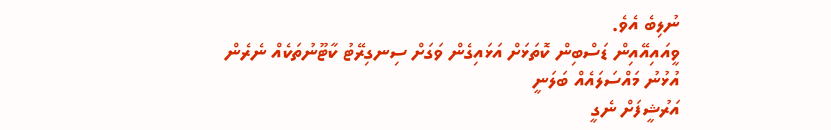ނުލިބެ އެވެ.
ވީއައިއޭއިން ޑަސްބިން ކޮތަޅަށް އަޅައިގެން ވަގަށް ސިނގިރޭޓު ކާޓޫނުތަކެއް ނެރެން އުޅުނު މައްސަލައެއް ބަލަނީ
އަރުޝީފަށް ނެގީ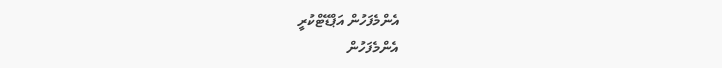އެންމެފަހުން އަޕްޑޭޓްކުރީ
އެންމެފަހުން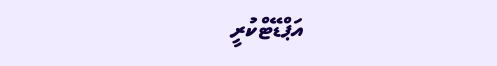އަޕްޑޭޓްކުރީ